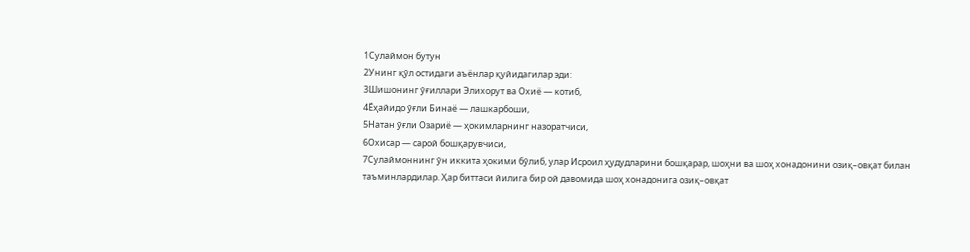1Сулаймон бутун
2Унинг қўл остидаги аъёнлар қуйидагилар эди:
3Шишонинг ўғиллари Элихорут ва Охиё — котиб,
4Ёҳайидо ўғли Бинаё — лашкарбоши,
5Натан ўғли Озариё — ҳокимларнинг назоратчиси,
6Охисар — сарой бошқарувчиси,
7Сулаймоннинг ўн иккита ҳокими бўлиб, улар Исроил ҳудудларини бошқарар, шоҳни ва шоҳ хонадонини озиқ–овқат билан таъминлардилар. Ҳар биттаси йилига бир ой давомида шоҳ хонадонига озиқ–овқат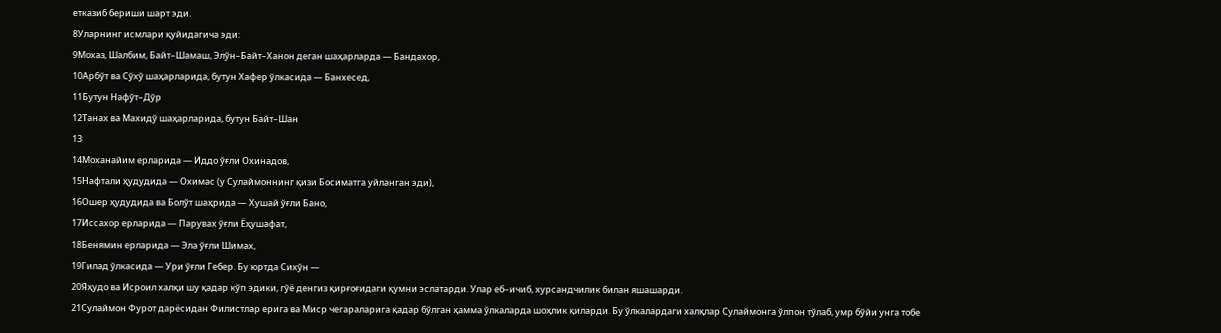етказиб бериши шарт эди.
8Уларнинг исмлари қуйидагича эди:
9Мохаз, Шалбим, Байт–Шамаш, Элўн–Байт–Ханон деган шаҳарларда — Бандахор,
10Арбўт ва Сўхў шаҳарларида, бутун Хафер ўлкасида — Банхесед,
11Бутун Нафўт–Дўр
12Танах ва Махидў шаҳарларида, бутун Байт–Шан
13
14Моханайим ерларида — Иддо ўғли Охинадов,
15Нафтали ҳудудида — Охимас (у Сулаймоннинг қизи Босиматга уйланган эди),
16Ошер ҳудудида ва Болўт шаҳрида — Хушай ўғли Бано,
17Иссахор ерларида — Парувах ўғли Ёҳушафат,
18Бенямин ерларида — Эла ўғли Шимах,
19Гилад ўлкасида — Ури ўғли Гебер. Бу юртда Сихўн —
20Яҳудо ва Исроил халқи шу қадар кўп эдики, гўё денгиз қирғоғидаги қумни эслатарди. Улар еб–ичиб, хурсандчилик билан яшашарди.
21Сулаймон Фурот дарёсидан Филистлар ерига ва Миср чегараларига қадар бўлган ҳамма ўлкаларда шоҳлик қиларди. Бу ўлкалардаги халқлар Сулаймонга ўлпон тўлаб, умр бўйи унга тобе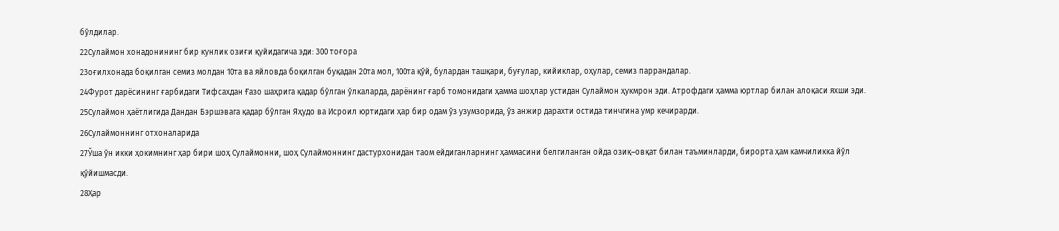бўлдилар.
22Сулаймон хонадонининг бир кунлик озиғи қуйидагича эди: 300 тоғора
23оғилхонада боқилган семиз молдан 10та ва яйловда боқилган буқадан 20та мол, 100та қўй, булардан ташқари, буғулар, кийиклар, оҳулар, семиз паррандалар.
24Фурот дарёсининг ғарбидаги Тифсахдан Ғазо шаҳрига қадар бўлган ўлкаларда, дарёнинг ғарб томонидаги ҳамма шоҳлар устидан Сулаймон ҳукмрон эди. Атрофдаги ҳамма юртлар билан алоқаси яхши эди.
25Сулаймон ҳаётлигида Дандан Бэршэвага қадар бўлган Яҳудо ва Исроил юртидаги ҳар бир одам ўз узумзорида, ўз анжир дарахти остида тинчгина умр кечирарди.
26Сулаймоннинг отхоналарида
27Ўша ўн икки ҳокимнинг ҳар бири шоҳ Сулаймонни, шоҳ Сулаймоннинг дастурхонидан таом ейдиганларнинг ҳаммасини белгиланган ойда озиқ–овқат билан таъминларди, бирорта ҳам камчиликка йўл қўйишмасди.
28Ҳар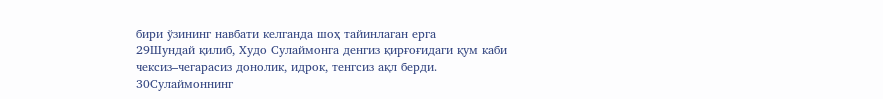бири ўзининг навбати келганда шоҳ тайинлаган ерга
29Шундай қилиб, Худо Сулаймонга денгиз қирғоғидаги қум каби чексиз–чегарасиз донолик, идрок, тенгсиз ақл берди.
30Сулаймоннинг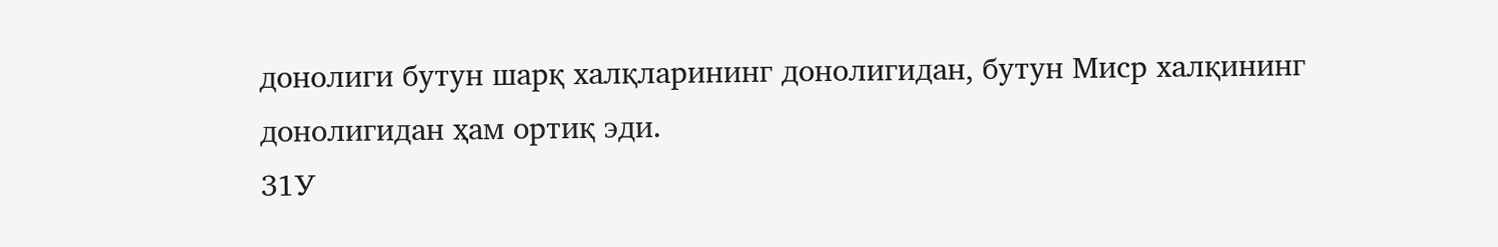донолиги бутун шарқ халқларининг донолигидан, бутун Миср халқининг донолигидан ҳам ортиқ эди.
31У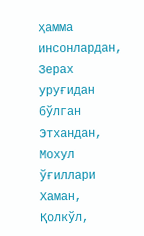ҳамма инсонлардан, Зерах уруғидан бўлган Этхандан, Мохул ўғиллари Хаман, Қолкўл,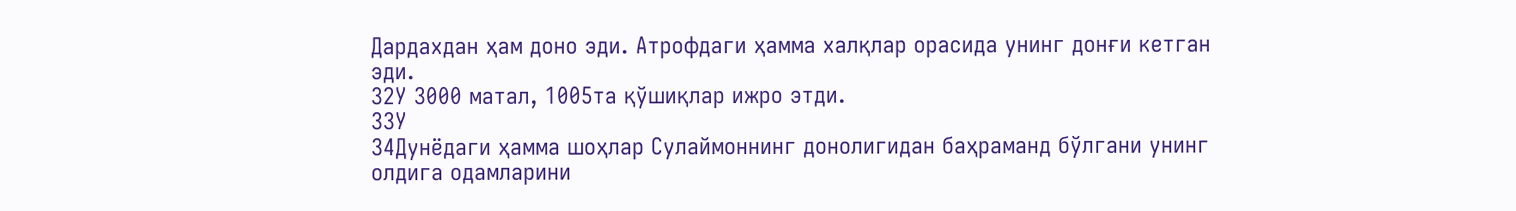Дардахдан ҳам доно эди. Атрофдаги ҳамма халқлар орасида унинг донғи кетган эди.
32У 3000 матал, 1005та қўшиқлар ижро этди.
33У
34Дунёдаги ҳамма шоҳлар Сулаймоннинг донолигидан баҳраманд бўлгани унинг олдига одамларини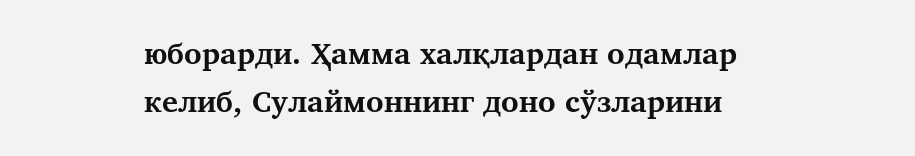юборарди. Ҳамма халқлардан одамлар келиб, Сулаймоннинг доно сўзларини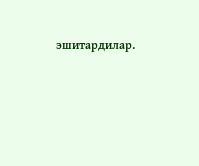эшитардилар.